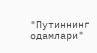"Путиннинг одамлари"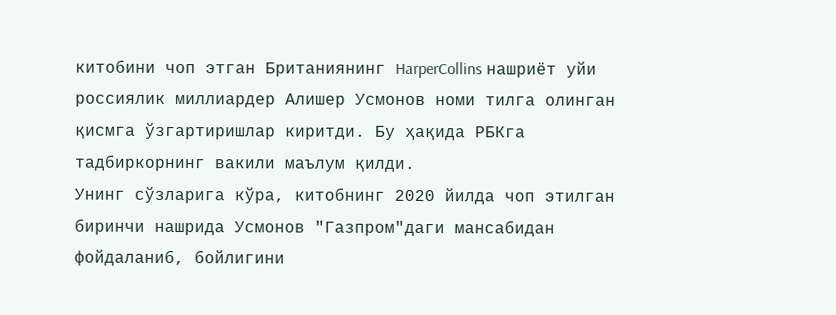китобини чоп этган Британиянинг HarperCollins нашриёт уйи россиялик миллиардер Алишер Усмонов номи тилга олинган қисмга ўзгартиришлар киритди. Бу ҳақида РБКга тадбиркорнинг вакили маълум қилди.
Унинг сўзларига кўра, китобнинг 2020 йилда чоп этилган биринчи нашрида Усмонов "Газпром"даги мансабидан фойдаланиб, бойлигини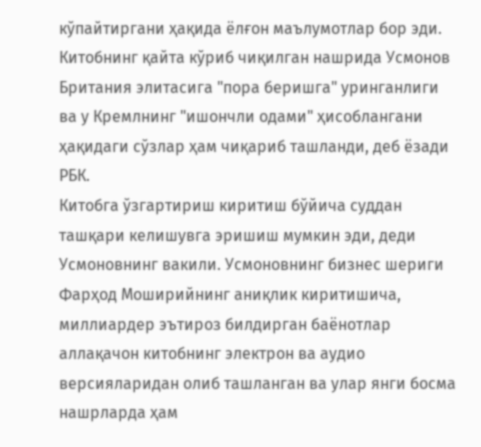кўпайтиргани ҳақида ёлғон маълумотлар бор эди.
Китобнинг қайта кўриб чиқилган нашрида Усмонов Британия элитасига "пора беришга" уринганлиги ва у Кремлнинг "ишончли одами" ҳисоблангани ҳақидаги сўзлар ҳам чиқариб ташланди, деб ёзади РБК.
Китобга ўзгартириш киритиш бўйича суддан ташқари келишувга эришиш мумкин эди, деди Усмоновнинг вакили. Усмоновнинг бизнес шериги Фарҳод Моширийнинг аниқлик киритишича, миллиардер эътироз билдирган баёнотлар аллақачон китобнинг электрон ва аудио версияларидан олиб ташланган ва улар янги босма нашрларда ҳам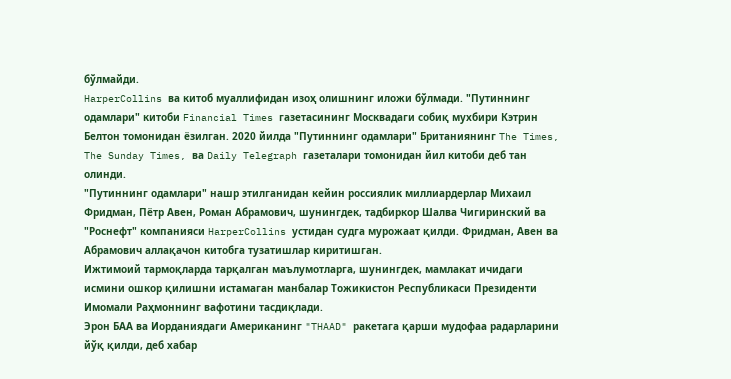бўлмайди.
HarperCollins ва китоб муаллифидан изоҳ олишнинг иложи бўлмади. "Путиннинг одамлари" китоби Financial Times газетасининг Москвадаги собиқ мухбири Кэтрин Белтон томонидан ёзилган. 2020 йилда "Путиннинг одамлари" Британиянинг The Times, The Sunday Times, ва Daily Telegraph газеталари томонидан йил китоби деб тан олинди.
"Путиннинг одамлари" нашр этилганидан кейин россиялик миллиардерлар Михаил Фридман, Пётр Авен, Роман Абрамович, шунингдек, тадбиркор Шалва Чигиринский ва "Роснефт" компанияси HarperCollins устидан судга мурожаат қилди. Фридман, Авен ва Абрамович аллақачон китобга тузатишлар киритишган.
Ижтимоий тармоқларда тарқалган маълумотларга, шунингдек, мамлакат ичидаги исмини ошкор қилишни истамаган манбалар Тожикистон Республикаси Президенти Имомали Раҳмоннинг вафотини тасдиқлади.
Эрон БАА ва Иорданиядаги Американинг "THAAD" ракетага қарши мудофаа радарларини йўқ қилди, деб хабар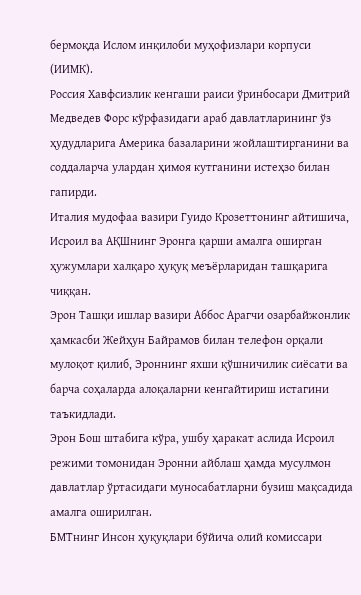бермоқда Ислом инқилоби муҳофизлари корпуси (ИИМК).
Россия Хавфсизлик кенгаши раиси ўринбосари Дмитрий Медведев Форс кўрфазидаги араб давлатларининг ўз ҳудудларига Америка базаларини жойлаштирганини ва соддаларча улардан ҳимоя кутганини истеҳзо билан гапирди.
Италия мудофаа вазири Гуидо Крозеттонинг айтишича, Исроил ва АҚШнинг Эронга қарши амалга оширган ҳужумлари халқаро ҳуқуқ меъёрларидан ташқарига чиққан.
Эрон Ташқи ишлар вазири Аббос Арагчи озарбайжонлик ҳамкасби Жейҳун Байрамов билан телефон орқали мулоқот қилиб, Эроннинг яхши қўшничилик сиёсати ва барча соҳаларда алоқаларни кенгайтириш истагини таъкидлади.
Эрон Бош штабига кўра, ушбу ҳаракат аслида Исроил режими томонидан Эронни айблаш ҳамда мусулмон давлатлар ўртасидаги муносабатларни бузиш мақсадида амалга оширилган.
БМТнинг Инсон ҳуқуқлари бўйича олий комиссари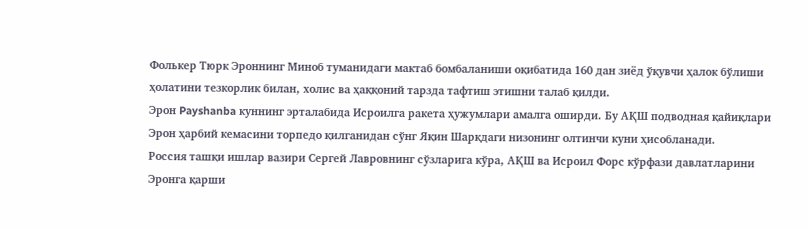Фолькер Тюрк Эроннинг Миноб туманидаги мактаб бомбаланиши оқибатида 160 дан зиёд ўқувчи ҳалок бўлиши ҳолатини тезкорлик билан, холис ва ҳаққоний тарзда тафтиш этишни талаб қилди.
Эрон Payshanba куннинг эрталабида Исроилга ракета ҳужумлари амалга оширди. Бу АҚШ подводная қайиқлари Эрон ҳарбий кемасини торпедо қилганидан сўнг Яқин Шарқдаги низонинг олтинчи куни ҳисобланади.
Россия ташқи ишлар вазири Сергей Лавровнинг сўзларига кўра, АҚШ ва Исроил Форс кўрфази давлатларини Эронга қарши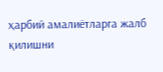ҳарбий амалиётларга жалб қилишни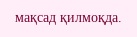мақсад қилмоқда.